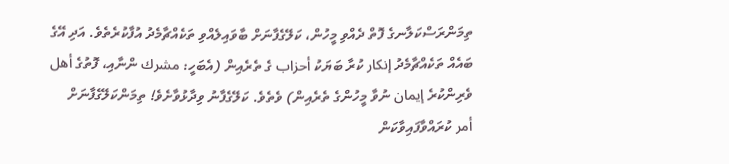ތިމަންރަސްކަލާނގެ ފޮތް ދެއްވި މީހުން، ކަލޭގެފާނަށް ބާވައިލެއްވި ތަކެއްޗާމެދު އުފާކުރެތެވެ. އަދި އޭގެ ބައެއް ތަކެއްޗާމެދު إنكار ކުރާ ބަޔަކު أحزاب ގެ ތެރެއިން (އެބަހީ: مشرك ންނާއި، ފޮތުގެ أهل ވެރިންކުރެ إيمان ނުވާ މީހުންގެ ތެރެއިން) ވެތެވެ. ކަލޭގެފާނު ވިދާޅުވާށެވެ! ތިމަންކަލޭގެފާނަށް أمر ކުރައްވާފައިވާކަން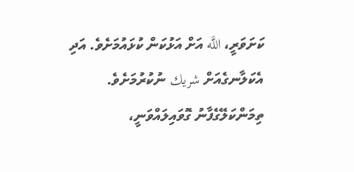ކަށަވަރީ، اللَّه އަށް އަޅުކަން ކުޅައުމަށެވެ. އަދި އެކަލާނގެއަށް شريك ނުކުރުމަށެވެ. ތިމަންކަލޭގެފާނު ގޮވައިލައްވަނީ،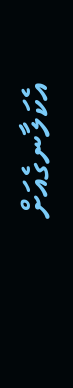އެކަލާނގެއަށް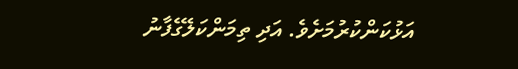އަޅުކަންކުރުމަށެވެ. އަދި ތިމަންކަލޭގެފާނު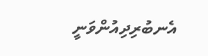އެނބުރިދިއުންވަނީ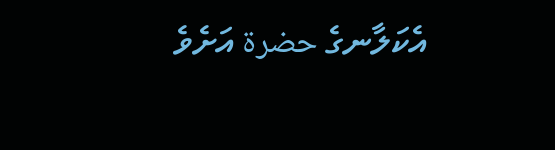އެކަލާނގެ حضرة އަށެވެ